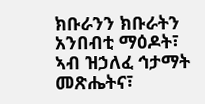ክቡራንን ክቡራትን አንበብቲ ማዕዶት፣ ኣብ ዝኃለፈ ኅታማት መጽሔትና፣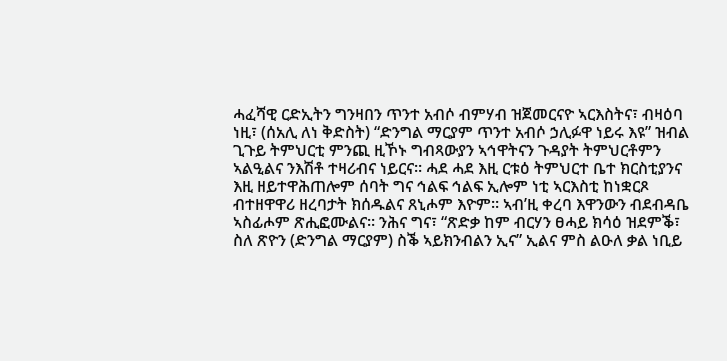ሓፈሻዊ ርድኢትን ግንዛበን ጥንተ አብሶ ብምሃብ ዝጀመርናዮ ኣርእስትና፣ ብዛዕባ ነዚ፣ (ሰአሊ ለነ ቅድስት) “ድንግል ማርያም ጥንተ አብሶ ኃሊፉዋ ነይሩ እዩ” ዝብል ጊጉይ ትምህርቲ ምንጪ ዚኾኑ ግብጻውያን ኣኅዋትናን ጉዳያት ትምህርቶምን ኣልዒልና ንእሽቶ ተዛሪብና ነይርና። ሓደ ሓደ እዚ ርቱዕ ትምህርተ ቤተ ክርስቲያንና እዚ ዘይተዋሕጠሎም ሰባት ግና ኅልፍ ኅልፍ ኢሎም ነቲ ኣርእስቲ ከነቋርጾ ብተዘዋዋሪ ዘረባታት ክሰዱልና ጸኒሖም እዮም። ኣብ’ዚ ቀረባ እዋንውን ብደብዳቤ ኣስፊሖም ጽሒፎሙልና። ንሕና ግና፣ “ጽድቃ ከም ብርሃን ፀሓይ ክሳዕ ዝደምቕ፣ ስለ ጽዮን (ድንግል ማርያም) ስቕ ኣይክንብልን ኢና” ኢልና ምስ ልዑለ ቃል ነቢይ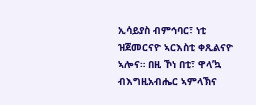ኢሳይያስ ብምኅባር፣ ነቲ ዝጀመርናዮ ኣርእስቲ ቀጺልናዮ ኣሎና። በዚ ኾነ በቲ፣ ዋላ’ኳ ብእግዚአብሔር ኣምላኽና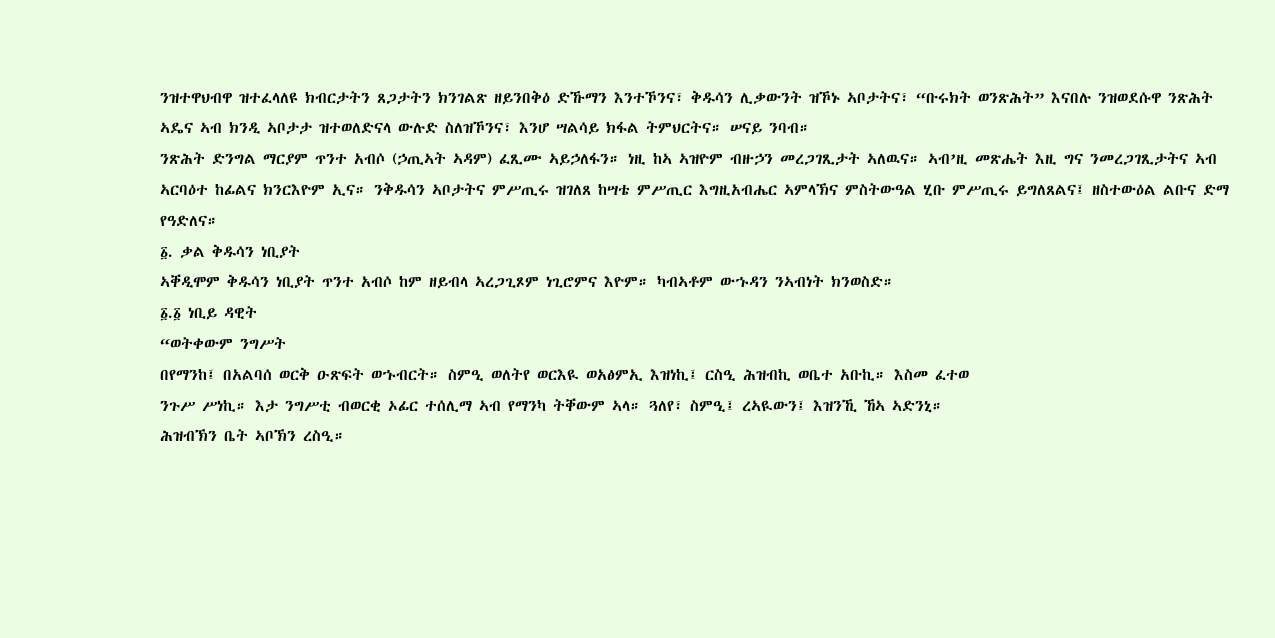ንዝተዋህብዋ ዝተፈላለዩ ክብርታትን ጸጋታትን ክንገልጽ ዘይንበቅዕ ድኹማን እንተኾንና፣ ቅዱሳን ሊቃውንት ዝኾኑ ኣቦታትና፣ “ቡሩክት ወንጽሕት” እናበሉ ንዝወደሱዋ ንጽሕት ኣዴና ኣብ ክንዲ ኣቦታታ ዝተወለድናላ ውሉድ ስለዝኾንና፣ እንሆ ሣልሳይ ክፋል ትምህርትና። ሠናይ ንባብ።
ንጽሕት ድንግል ማርያም ጥንተ አብሶ (ኃጢኣት ኣዳም) ፈጺሙ ኣይኃለፋን። ነዚ ከኣ ኣዝዮም ብዙኃን መረጋገጺታት ኣለዉና። ኣብ’ዚ መጽሔት እዚ ግና ንመረጋገጺታትና ኣብ ኣርባዕተ ከፊልና ክንርእዮም ኢና። ንቅዱሳን ኣቦታትና ምሥጢሩ ዝገለጸ ከሣቴ ምሥጢር እግዚአብሔር ኣምላኽና ምስትውዓል ሂቡ ምሥጢሩ ይግለጸልና፤ ዘስተውዕል ልቡና ድማ የዓድለና።
፩. ቃል ቅዱሳን ነቢያት
ኣቐዲሞም ቅዱሳን ነቢያት ጥንተ አብሶ ከም ዘይብላ ኣረጋጊጾም ነጊሮምና እዮም። ካብኣቶም ውኁዳን ንኣብነት ክንወስድ።
፩.፩ ነቢይ ዳዊት
“ወትቀውም ንግሥት
በየማንከ፤ በአልባሰ ወርቅ ዑጽፍት ወኁብርት። ስምዒ ወለትየ ወርእዪ ወአፅምኢ እዝነኪ፤ ርስዒ ሕዝብኪ ወቤተ አቡኪ። እስመ ፈተወ
ንጉሥ ሥነኪ። እታ ንግሥቲ ብወርቂ ኦፊር ተሰሊማ ኣብ የማንካ ትቐውም ኣላ። ጓለየ፣ ስምዒ፤ ረኣዪውን፤ እዝንኺ ኸኣ ኣድንኒ።
ሕዝብኽን ቤት ኣቦኽን ረስዒ።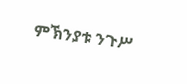ምኽንያቱ ንጉሥ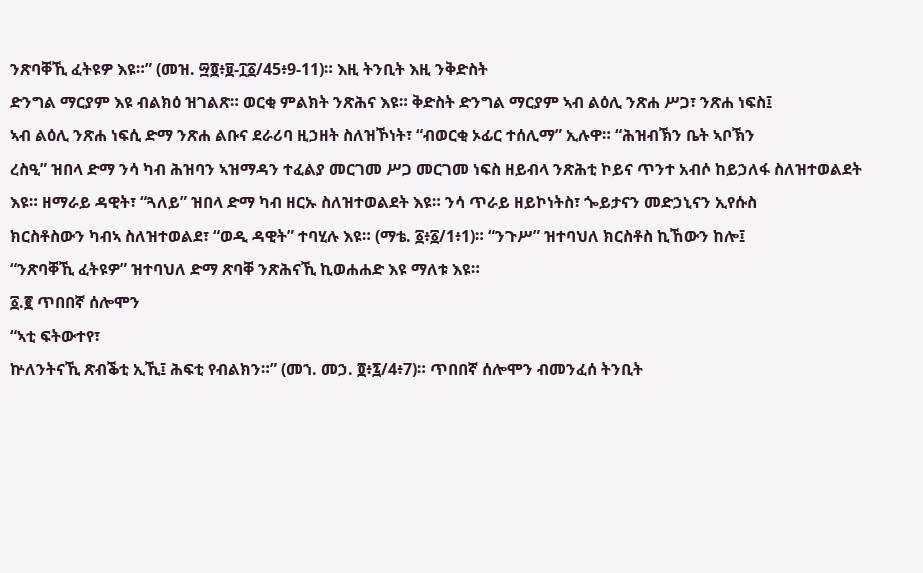ንጽባቐኺ ፈትዩዎ እዩ።” (መዝ. ፵፬፥፱-፲፩/45፥9-11)። እዚ ትንቢት እዚ ንቅድስት
ድንግል ማርያም እዩ ብልክዕ ዝገልጽ። ወርቂ ምልክት ንጽሕና እዩ። ቅድስት ድንግል ማርያም ኣብ ልዕሊ ንጽሐ ሥጋ፣ ንጽሐ ነፍስ፤
ኣብ ልዕሊ ንጽሐ ነፍሲ ድማ ንጽሐ ልቡና ደራሪባ ዚኃዘት ስለዝኾነት፣ “ብወርቂ ኦፊር ተሰሊማ” ኢሉዋ። “ሕዝብኽን ቤት ኣቦኽን
ረስዒ” ዝበላ ድማ ንሳ ካብ ሕዝባን ኣዝማዳን ተፈልያ መርገመ ሥጋ መርገመ ነፍስ ዘይብላ ንጽሕቲ ኮይና ጥንተ አብሶ ከይኃለፋ ስለዝተወልደት
እዩ። ዘማራይ ዳዊት፣ “ጓለይ” ዝበላ ድማ ካብ ዘርኡ ስለዝተወልደት እዩ። ንሳ ጥራይ ዘይኮነትስ፣ ጐይታናን መድኃኒናን ኢየሱስ
ክርስቶስውን ካብኣ ስለዝተወልደ፣ “ወዲ ዳዊት” ተባሂሉ እዩ። (ማቴ. ፩፥፩/1፥1)። “ንጉሥ” ዝተባህለ ክርስቶስ ኪኸውን ከሎ፤
“ንጽባቐኺ ፈትዩዎ” ዝተባህለ ድማ ጽባቐ ንጽሕናኺ ኪወሐሐድ እዩ ማለቱ እዩ።
፩.፪ ጥበበኛ ሰሎሞን
“ኣቲ ፍትውተየ፣
ኵለንትናኺ ጽብቕቲ ኢኺ፤ ሕፍቲ የብልክን።” (መኀ. መኃ. ፬፥፯/4፥7)። ጥበበኛ ሰሎሞን ብመንፈሰ ትንቢት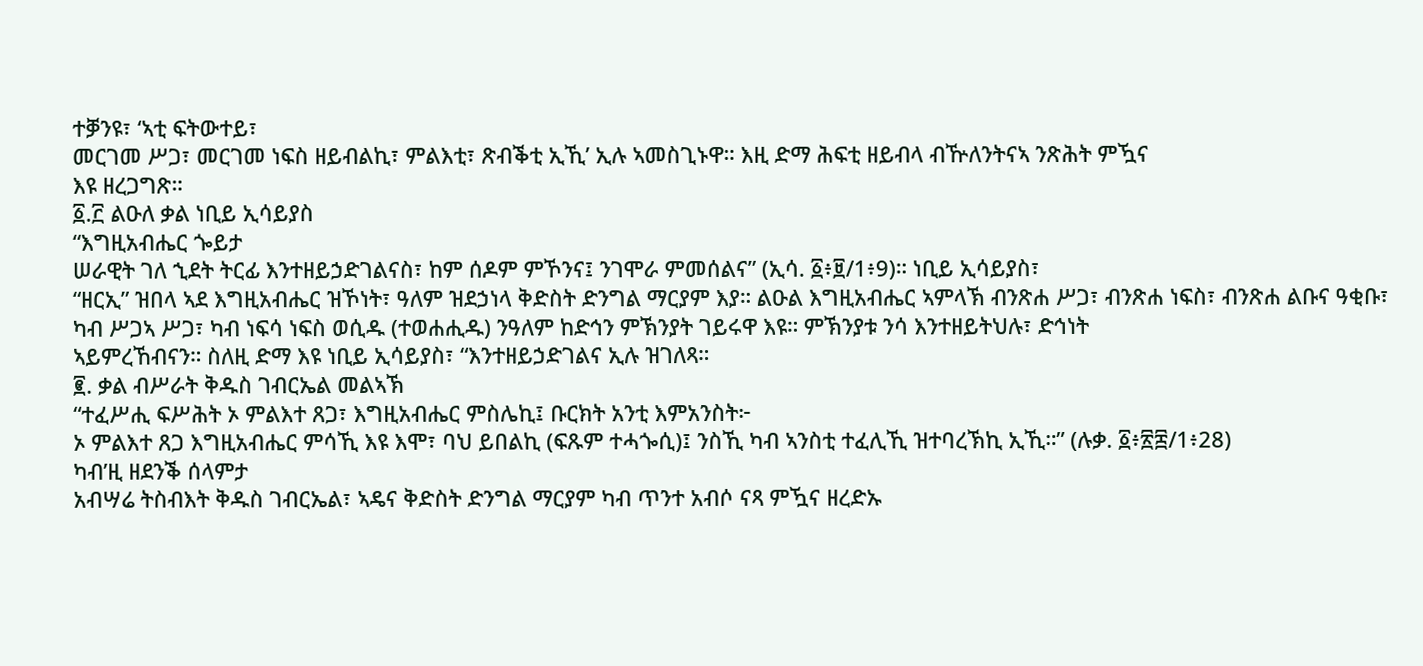ተቓንዩ፣ ‘ኣቲ ፍትውተይ፣
መርገመ ሥጋ፣ መርገመ ነፍስ ዘይብልኪ፣ ምልእቲ፣ ጽብቕቲ ኢኺ’ ኢሉ ኣመስጊኑዋ። እዚ ድማ ሕፍቲ ዘይብላ ብዅለንትናኣ ንጽሕት ምዃና
እዩ ዘረጋግጽ።
፩.፫ ልዑለ ቃል ነቢይ ኢሳይያስ
“እግዚአብሔር ጐይታ
ሠራዊት ገለ ኂደት ትርፊ እንተዘይኃድገልናስ፣ ከም ሰዶም ምኾንና፤ ንገሞራ ምመሰልና” (ኢሳ. ፩፥፱/1፥9)። ነቢይ ኢሳይያስ፣
“ዘርኢ” ዝበላ ኣደ እግዚአብሔር ዝኾነት፣ ዓለም ዝደኃነላ ቅድስት ድንግል ማርያም እያ። ልዑል እግዚአብሔር ኣምላኽ ብንጽሐ ሥጋ፣ ብንጽሐ ነፍስ፣ ብንጽሐ ልቡና ዓቂቡ፣
ካብ ሥጋኣ ሥጋ፣ ካብ ነፍሳ ነፍስ ወሲዱ (ተወሐሒዱ) ንዓለም ከድኅን ምኽንያት ገይሩዋ እዩ። ምኽንያቱ ንሳ እንተዘይትህሉ፣ ድኅነት
ኣይምረኸብናን። ስለዚ ድማ እዩ ነቢይ ኢሳይያስ፣ “እንተዘይኃድገልና ኢሉ ዝገለጻ።
፪. ቃል ብሥራት ቅዱስ ገብርኤል መልኣኽ
“ተፈሥሒ ፍሥሕት ኦ ምልእተ ጸጋ፣ እግዚአብሔር ምስሌኪ፤ ቡርክት አንቲ እምአንስት፦
ኦ ምልእተ ጸጋ እግዚአብሔር ምሳኺ እዩ እሞ፣ ባህ ይበልኪ (ፍጹም ተሓጐሲ)፤ ንስኺ ካብ ኣንስቲ ተፈሊኺ ዝተባረኽኪ ኢኺ።” (ሉቃ. ፩፥፳፰/1፥28)
ካብ’ዚ ዘደንቕ ሰላምታ
አብሣሬ ትስብእት ቅዱስ ገብርኤል፣ ኣዴና ቅድስት ድንግል ማርያም ካብ ጥንተ አብሶ ናጻ ምዃና ዘረድኡ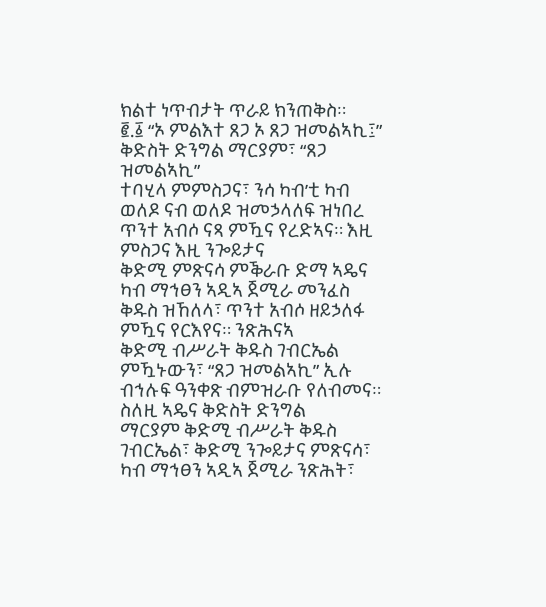ክልተ ነጥብታት ጥራይ ክንጠቅስ።
፪.፩ “ኦ ምልእተ ጸጋ ኦ ጸጋ ዝመልኣኪ፤”
ቅድስት ድንግል ማርያም፣ “ጸጋ ዝመልኣኪ”
ተባሂላ ምምስጋና፣ ንሳ ካብ’ቲ ካብ ወለዶ ናብ ወለዶ ዝመኃላለፍ ዝነበረ ጥንተ አብሶ ናጻ ምዃና የረድኣና። እዚ ምስጋና እዚ ንጐይታና
ቅድሚ ምጽናሳ ምቕራቡ ድማ ኣዴና ካብ ማኅፀን ኣዲኣ ጀሚራ መንፈስ ቅዱስ ዝኸለላ፣ ጥንተ አብሶ ዘይኃለፋ ምዃና የርእየና። ንጽሕናኣ
ቅድሚ ብሥራት ቅዱስ ገብርኤል ምዃኑውን፣ “ጸጋ ዝመልኣኪ” ኢሉ ብኅሉፍ ዓንቀጽ ብምዝራቡ የለብመና። ስለዚ ኣዴና ቅድስት ድንግል
ማርያም ቅድሚ ብሥራት ቅዱስ ገብርኤል፣ ቅድሚ ንጐይታና ምጽናሳ፣ ካብ ማኅፀን ኣዲኣ ጀሚራ ንጽሕት፣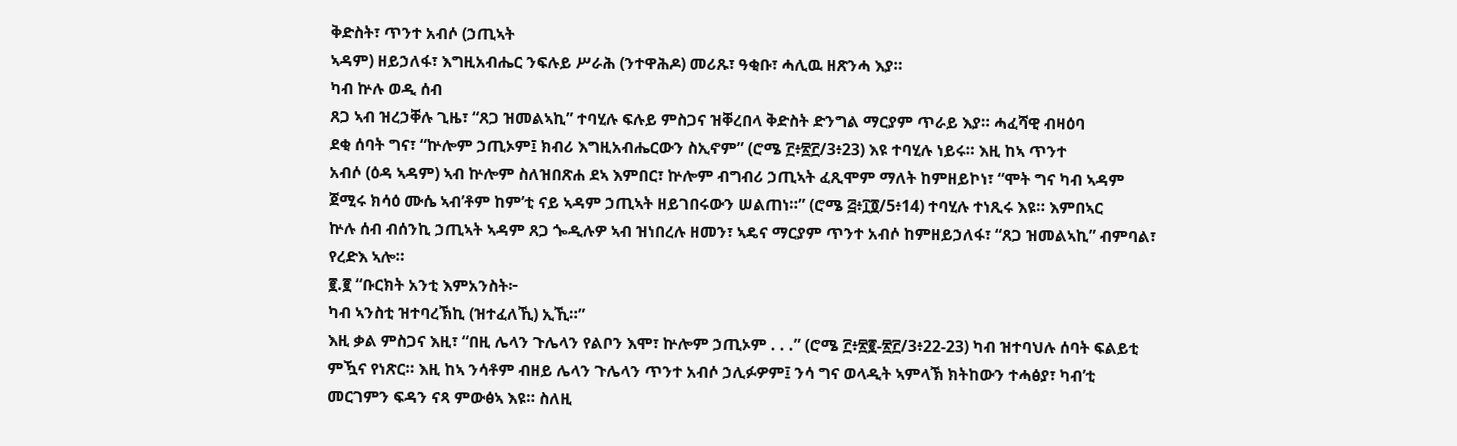ቅድስት፣ ጥንተ አብሶ (ኃጢኣት
ኣዳም) ዘይኃለፋ፣ እግዚአብሔር ንፍሉይ ሥራሕ (ንተዋሕዶ) መሪጹ፣ ዓቂቡ፣ ሓሊዉ ዘጽንሓ እያ።
ካብ ኵሉ ወዲ ሰብ
ጸጋ ኣብ ዝረኃቐሉ ጊዜ፣ “ጸጋ ዝመልኣኪ” ተባሂሉ ፍሉይ ምስጋና ዝቐረበላ ቅድስት ድንግል ማርያም ጥራይ እያ። ሓፈሻዊ ብዛዕባ
ደቂ ሰባት ግና፣ “ኵሎም ኃጢኦም፤ ክብሪ እግዚአብሔርውን ስኢኖም” (ሮሜ ፫፥፳፫/3፥23) እዩ ተባሂሉ ነይሩ። እዚ ከኣ ጥንተ
አብሶ (ዕዳ ኣዳም) ኣብ ኵሎም ስለዝበጽሐ ደኣ እምበር፣ ኵሎም ብግብሪ ኃጢኣት ፈጺሞም ማለት ከምዘይኮነ፣ “ሞት ግና ካብ ኣዳም
ጀሚሩ ክሳዕ ሙሴ ኣብ’ቶም ከም’ቲ ናይ ኣዳም ኃጢኣት ዘይገበሩውን ሠልጠነ።” (ሮሜ ፭፥፲፬/5፥14) ተባሂሉ ተነጺሩ እዩ። እምበኣር
ኵሉ ሰብ ብሰንኪ ኃጢኣት ኣዳም ጸጋ ጐዲሉዎ ኣብ ዝነበረሉ ዘመን፣ ኣዴና ማርያም ጥንተ አብሶ ከምዘይኃለፋ፣ “ጸጋ ዝመልኣኪ” ብምባል፣
የረድእ ኣሎ።
፪.፪ “ቡርክት አንቲ እምአንስት፦
ካብ ኣንስቲ ዝተባረኽኪ (ዝተፈለኺ) ኢኺ።”
እዚ ቃል ምስጋና እዚ፣ “በዚ ሌላን ጉሌላን የልቦን እሞ፣ ኵሎም ኃጢኦም . . .” (ሮሜ ፫፥፳፪-፳፫/3፥22-23) ካብ ዝተባህሉ ሰባት ፍልይቲ
ምዃና የነጽር። እዚ ከኣ ንሳቶም ብዘይ ሌላን ጉሌላን ጥንተ አብሶ ኃሊፉዎም፤ ንሳ ግና ወላዲት ኣምላኽ ክትከውን ተሓፅያ፣ ካብ’ቲ
መርገምን ፍዳን ናጻ ምውፅኣ እዩ። ስለዚ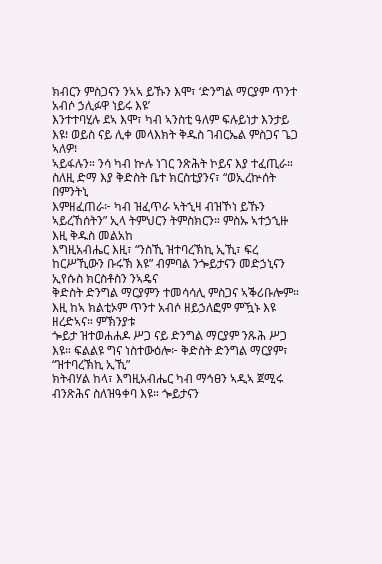ክብርን ምስጋናን ንኣኣ ይኹን እሞ፣ ‘ድንግል ማርያም ጥንተ አብሶ ኃሊፉዋ ነይሩ እዩ’
እንተተባሂሉ ደኣ እሞ፣ ካብ ኣንስቲ ዓለም ፍሉይነታ እንታይ እዩ፧ ወይስ ናይ ሊቀ መላእክት ቅዱስ ገብርኤል ምስጋና ጌጋ ኣለዎ፧
ኣይፋሉን። ንሳ ካብ ኵሉ ነገር ንጽሕት ኮይና እያ ተፈጢራ። ስለዚ ድማ እያ ቅድስት ቤተ ክርስቲያንና፣ “ወኢረኵሰት በምንትኒ
እምዘፈጠራ፦ ካብ ዝፈጥራ ኣትኂዛ ብዝኾነ ይኹን ኣይረኸሰትን” ኢላ ትምህርን ትምስክርን። ምስኡ ኣተኃኂዙ እዚ ቅዱስ መልአከ
እግዚአብሔር እዚ፣ “ንስኺ ዝተባረኽኪ ኢኺ፣ ፍረ ከርሥኺውን ቡሩኽ እዩ” ብምባል ንጐይታናን መድኃኒናን ኢየሱስ ክርስቶስን ንኣዴና
ቅድስት ድንግል ማርያምን ተመሳሳሊ ምስጋና ኣቕሪቡሎም። እዚ ከኣ ክልቲኦም ጥንተ አብሶ ዘይኃለፎም ምዃኑ እዩ ዘረድኣና። ምኽንያቱ
ጐይታ ዝተወሐሐዶ ሥጋ ናይ ድንግል ማርያም ንጹሕ ሥጋ እዩ። ፍልልዩ ግና ነስተውዕሎ፦ ቅድስት ድንግል ማርያም፣ “ዝተባረኽኪ ኢኺ”
ክትብሃል ከላ፣ እግዚአብሔር ካብ ማኅፀን ኣዲኣ ጀሚሩ ብንጽሕና ስለዝዓቀባ እዩ። ጐይታናን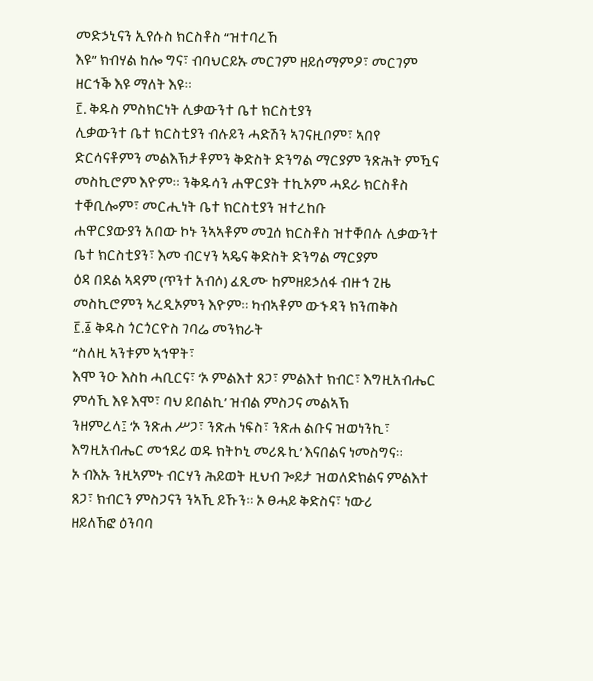መድኃኒናን ኢየሱስ ክርስቶስ “ዝተባረኸ
እዩ” ክብሃል ከሎ ግና፣ ብባህርይኡ መርገም ዘይሰማምዖ፣ መርገም ዘርኅቕ እዩ ማለት እዩ።
፫. ቅዱስ ምስክርነት ሊቃውንተ ቤተ ክርስቲያን
ሊቃውንተ ቤተ ክርስቲያን ብሉይን ሓድሽን ኣገናዚቦም፣ ኣበየ ድርሳናቶምን መልእኽታቶምን ቅድስት ድንግል ማርያም ንጽሕት ምዃና መስኪሮም እዮም። ንቅዱሳን ሐዋርያት ተኪኦም ሓደራ ክርስቶስ ተቐቢሎም፣ መርሒነት ቤተ ክርስቲያን ዝተረከቡ
ሐዋርያውያን አበው ኮኑ ንኣኣቶም መጓሰ ክርስቶስ ዝተቐበሉ ሊቃውንተ ቤተ ክርስቲያን፣ እመ ብርሃን ኣዴና ቅድስት ድንግል ማርያም
ዕዳ በደል ኣዳም (ጥንተ አብሶ) ፈጺሙ ከምዘይኃለፋ ብዙኅ ጊዜ መስኪሮምን ኣረዲኦምን እዮም። ካብኣቶም ውኁዳን ክንጠቅስ
፫.፩ ቅዱስ ጎርጎርዮስ ገባሬ መንክራት
“ስለዚ ኣንቱም ኣኅዋት፣
እሞ ንዑ እስከ ሓቢርና፣ ‘ኦ ምልእተ ጸጋ፣ ምልእተ ክብር፣ እግዚአብሔር ምሳኺ እዩ እሞ፣ ባህ ይበልኪ’ ዝብል ምስጋና መልኣኽ
ንዘምረላ፤ ‘ኦ ንጽሐ ሥጋ፣ ንጽሐ ነፍስ፣ ንጽሐ ልቡና ዝወነንኪ፣ እግዚአብሔር መኅደሪ ወዱ ክትኮኒ መሪጹኪ’ እናበልና ነመስግና።
ኦ ብእኡ ንዚኣምኑ ብርሃን ሕይወት ዚህብ ጐይታ ዝወለድክልና ምልእተ ጸጋ፣ ክብርን ምስጋናን ንኣኺ ይኹን። ኦ ፀሓይ ቅድስና፣ ነውሪ
ዘይለኸፎ ዕንባባ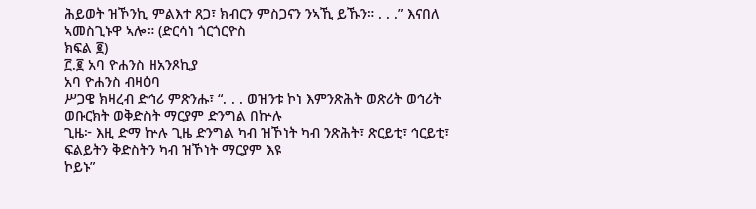ሕይወት ዝኾንኪ ምልእተ ጸጋ፣ ክብርን ምስጋናን ንኣኺ ይኹን። . . .” እናበለ ኣመስጊኑዋ ኣሎ። (ድርሳነ ጎርጎርዮስ
ክፍል ፪)
፫.፪ አባ ዮሐንስ ዘአንጾኪያ
አባ ዮሐንስ ብዛዕባ
ሥጋዌ ክዛረብ ድኅሪ ምጽንሑ፣ “. . . ወዝንቱ ኮነ እምንጽሕት ወጽሪት ወኅሪት ወቡርክት ወቅድስት ማርያም ድንግል በኵሉ
ጊዜ፦ እዚ ድማ ኵሉ ጊዜ ድንግል ካብ ዝኾነት ካብ ንጽሕት፣ ጽርይቲ፣ ኅርይቲ፣ ፍልይትን ቅድስትን ካብ ዝኾነት ማርያም እዩ
ኮይኑ”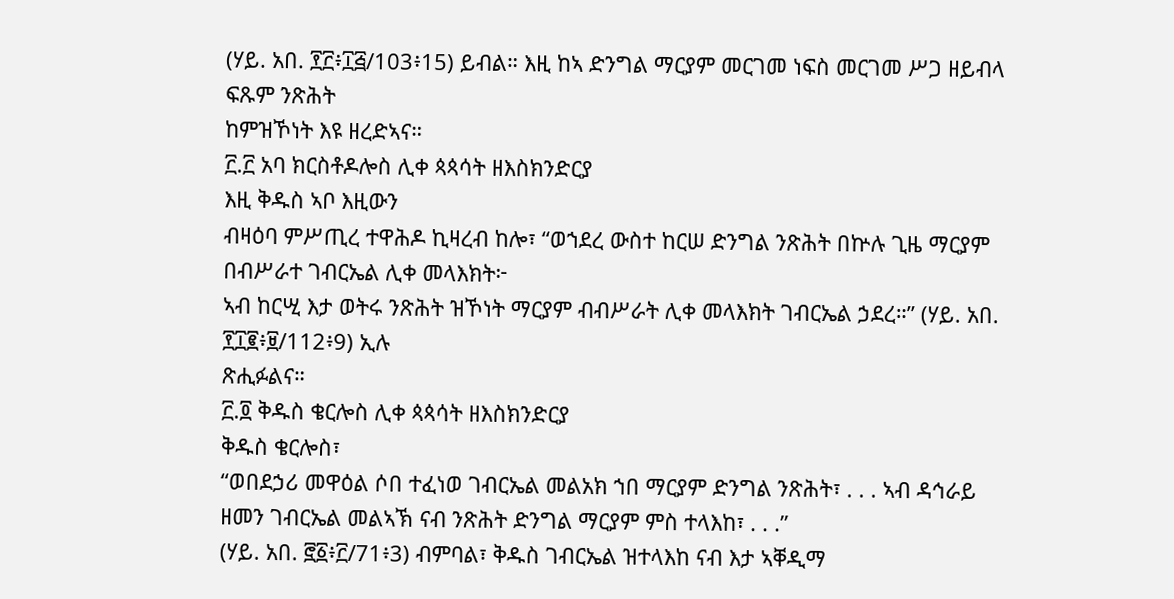(ሃይ. አበ. ፻፫፥፲፭/103፥15) ይብል። እዚ ከኣ ድንግል ማርያም መርገመ ነፍስ መርገመ ሥጋ ዘይብላ ፍጹም ንጽሕት
ከምዝኾነት እዩ ዘረድኣና።
፫.፫ አባ ክርስቶዶሎስ ሊቀ ጳጳሳት ዘእስክንድርያ
እዚ ቅዱስ ኣቦ እዚውን
ብዛዕባ ምሥጢረ ተዋሕዶ ኪዛረብ ከሎ፣ “ወኀደረ ውስተ ከርሠ ድንግል ንጽሕት በኵሉ ጊዜ ማርያም በብሥራተ ገብርኤል ሊቀ መላእክት፦
ኣብ ከርሢ እታ ወትሩ ንጽሕት ዝኾነት ማርያም ብብሥራት ሊቀ መላእክት ገብርኤል ኃደረ።” (ሃይ. አበ. ፻፲፪፥፱/112፥9) ኢሉ
ጽሒፉልና።
፫.፬ ቅዱስ ቄርሎስ ሊቀ ጳጳሳት ዘእስክንድርያ
ቅዱስ ቄርሎስ፣
“ወበደኃሪ መዋዕል ሶበ ተፈነወ ገብርኤል መልአክ ኀበ ማርያም ድንግል ንጽሕት፣ . . . ኣብ ዳኅራይ ዘመን ገብርኤል መልኣኽ ናብ ንጽሕት ድንግል ማርያም ምስ ተላእከ፣ . . .”
(ሃይ. አበ. ፸፩፥፫/71፥3) ብምባል፣ ቅዱስ ገብርኤል ዝተላእከ ናብ እታ ኣቐዲማ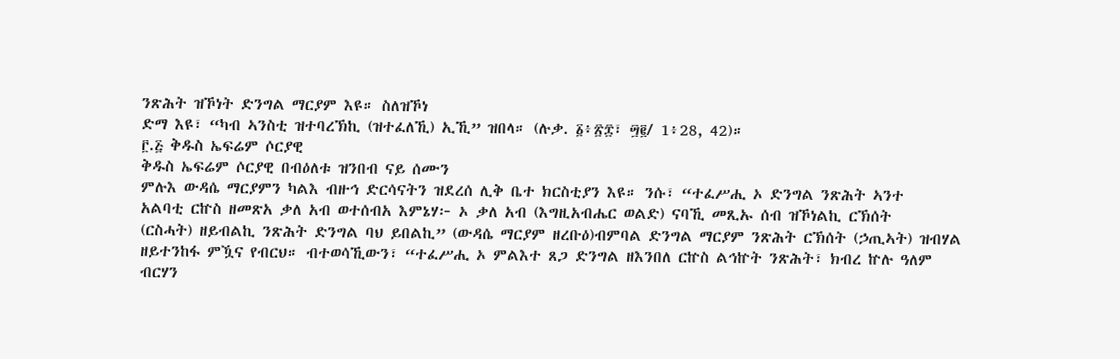ንጽሕት ዝኾነት ድንግል ማርያም እዩ። ስለዝኾነ
ድማ እዩ፣ “ካብ ኣንስቲ ዝተባረኽኪ (ዝተፈለኺ) ኢኺ” ዝበላ። (ሉቃ. ፩፥፳፰፣ ፵፪/ 1፥28, 42)።
፫.፭ ቅዱስ ኤፍሬም ሶርያዊ
ቅዱስ ኤፍሬም ሶርያዊ በብዕለቱ ዝንበብ ናይ ሰሙን
ምሉእ ውዳሴ ማርያምን ካልእ ብዙኅ ድርሳናትን ዝደረሰ ሊቅ ቤተ ክርስቲያን እዩ። ንሱ፣ “ተፈሥሒ ኦ ድንግል ንጽሕት ኣንተ
አልባቲ ርኵስ ዘመጽአ ቃለ አብ ወተሰብአ እምኔሃ፦ ኦ ቃለ አብ (እግዚአብሔር ወልድ) ናባኺ መጺኡ ሰብ ዝኾነልኪ ርኽሰት
(ርስሓት) ዘይብልኪ ንጽሕት ድንግል ባህ ይበልኪ” (ውዳሴ ማርያም ዘረቡዕ)ብምባል ድንግል ማርያም ንጽሕት ርኽሰት (ኃጢኣት) ዝብሃል
ዘይተንከፋ ምዃና የብርህ። ብተወሳኺውን፣ “ተፈሥሒ ኦ ምልእተ ጸጋ ድንግል ዘእንበለ ርኵስ ልኅኵት ንጽሕት፣ ክብረ ኵሉ ዓለም
ብርሃን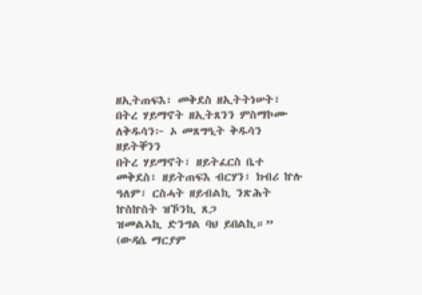ዘኢትጠፍእ፣ መቅደስ ዘኢትትነሠት፣ በትረ ሃይማኖት ዘኢትጸንን ምስማኮሙ ለቅዱሳን፦ ኦ መጸግዒት ቅዱሳን ዘይትቐንን
በትረ ሃይማኖት፣ ዘይትፈርስ ቤተ መቅደስ፣ ዘይትጠፍእ ብርሃን፣ ክብሪ ኵሉ ዓለም፣ ርስሓት ዘይብልኪ ንጽሕት ኵስኵስት ዝኾንኪ ጸጋ
ዝመልኣኪ ድንግል ባህ ይበልኪ።” (ውዳሴ ማርያም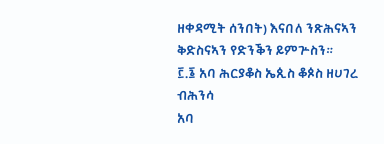ዘቀዳሚት ሰንበት) እናበለ ንጽሕናኣን ቅድስናኣን የድንቕን ይምጕስን።
፫.፮ አባ ሕርያቆስ ኤጲስ ቆጶስ ዘሀገረ ብሕንሳ
አባ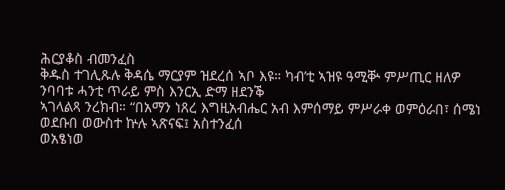ሕርያቆስ ብመንፈስ
ቅዱስ ተገሊጹሉ ቅዳሴ ማርያም ዝደረሰ ኣቦ እዩ። ካብ’ቲ ኣዝዩ ዓሚቝ ምሥጢር ዘለዎ ንባባቱ ሓንቲ ጥራይ ምስ እንርኢ ድማ ዘደንቕ
ኣገላልጻ ንረክብ። “በአማን ነጸረ እግዚአብሔር አብ እምሰማይ ምሥራቀ ወምዕራበ፣ ሰሜነ ወደቡበ ወውስተ ኵሉ ኣጽናፍ፤ አስተንፈሰ
ወአፄነወ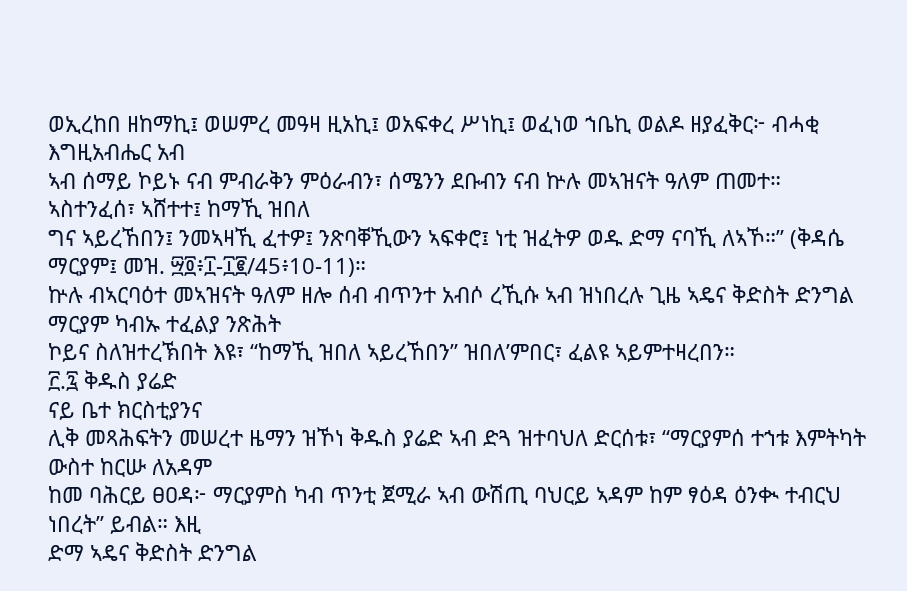ወኢረከበ ዘከማኪ፤ ወሠምረ መዓዛ ዚአኪ፤ ወአፍቀረ ሥነኪ፤ ወፈነወ ኀቤኪ ወልዶ ዘያፈቅር፦ ብሓቂ እግዚአብሔር አብ
ኣብ ሰማይ ኮይኑ ናብ ምብራቅን ምዕራብን፣ ሰሜንን ደቡብን ናብ ኵሉ መኣዝናት ዓለም ጠመተ። ኣስተንፈሰ፣ ኣሸተተ፤ ከማኺ ዝበለ
ግና ኣይረኸበን፤ ንመኣዛኺ ፈተዎ፤ ንጽባቐኺውን ኣፍቀሮ፤ ነቲ ዝፈትዎ ወዱ ድማ ናባኺ ለኣኾ።” (ቅዳሴ ማርያም፤ መዝ. ፵፬፥፲-፲፪/45፥10-11)።
ኵሉ ብኣርባዕተ መኣዝናት ዓለም ዘሎ ሰብ ብጥንተ አብሶ ረኺሱ ኣብ ዝነበረሉ ጊዜ ኣዴና ቅድስት ድንግል ማርያም ካብኡ ተፈልያ ንጽሕት
ኮይና ስለዝተረኽበት እዩ፣ “ከማኺ ዝበለ ኣይረኸበን” ዝበለ’ምበር፣ ፈልዩ ኣይምተዛረበን።
፫.፯ ቅዱስ ያሬድ
ናይ ቤተ ክርስቲያንና
ሊቅ መጻሕፍትን መሠረተ ዜማን ዝኾነ ቅዱስ ያሬድ ኣብ ድጓ ዝተባህለ ድርሰቱ፣ “ማርያምሰ ተኀቱ እምትካት ውስተ ከርሡ ለአዳም
ከመ ባሕርይ ፀዐዳ፦ ማርያምስ ካብ ጥንቲ ጀሚራ ኣብ ውሽጢ ባህርይ ኣዳም ከም ፃዕዳ ዕንቊ ተብርህ ነበረት” ይብል። እዚ
ድማ ኣዴና ቅድስት ድንግል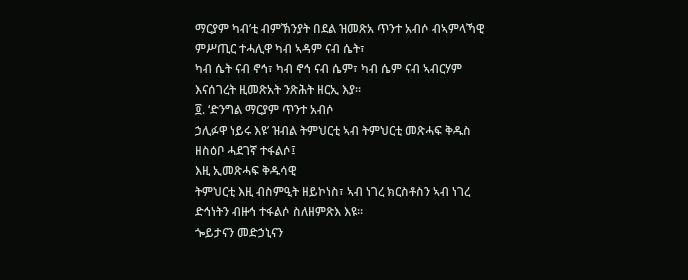ማርያም ካብ’ቲ ብምኽንያት በደል ዝመጽአ ጥንተ አብሶ ብኣምላኻዊ ምሥጢር ተሓሊዋ ካብ ኣዳም ናብ ሴት፣
ካብ ሴት ናብ ኖኅ፣ ካብ ኖኅ ናብ ሴም፣ ካብ ሴም ናብ ኣብርሃም እናሰገረት ዚመጽአት ንጽሕት ዘርኢ እያ።
፬. ‘ድንግል ማርያም ጥንተ አብሶ
ኃሊፉዋ ነይሩ እዩ’ ዝብል ትምህርቲ ኣብ ትምህርቲ መጽሓፍ ቅዱስ ዘስዕቦ ሓደገኛ ተፋልሶ፤
እዚ ኢመጽሓፍ ቅዱሳዊ
ትምህርቲ እዚ ብስምዒት ዘይኮነስ፣ ኣብ ነገረ ክርስቶስን ኣብ ነገረ ድኅነትን ብዙኅ ተፋልሶ ስለዘምጽእ እዩ።
ጐይታናን መድኃኒናን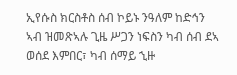ኢየሱስ ክርስቶስ ሰብ ኮይኑ ንዓለም ከድኅን ኣብ ዝመጽኣሉ ጊዜ ሥጋን ነፍስን ካብ ሰብ ደኣ ወሰደ እምበር፣ ካብ ሰማይ ኂዙ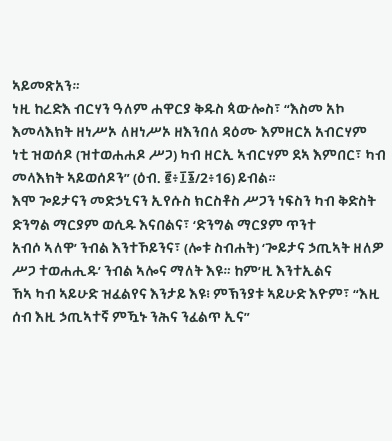ኣይመጽአን።
ነዚ ከረድእ ብርሃን ዓለም ሐዋርያ ቅዱስ ጳውሎስ፣ “እስመ አኮ እመላእክት ዘነሥኦ ለዘነሥኦ ዘእንበለ ዳዕሙ እምዘርአ አብርሃም
ነቲ ዝወሰዶ (ዝተወሐሐዶ ሥጋ) ካብ ዘርኢ ኣብርሃም ደኣ እምበር፣ ካብ መላእክት ኣይወሰዶን” (ዕብ. ፪፥፲፮/2፥16) ይብል።
እሞ ጐይታናን መድኃኒናን ኢየሱስ ክርስቶስ ሥጋን ነፍስን ካብ ቅድስት ድንግል ማርያም ወሲዱ እናበልና፣ ‘ድንግል ማርያም ጥንተ
አብሶ ኣለዋ’ ንብል እንተኾይንና፣ (ሎቱ ስብሐት) ‘ጐይታና ኃጢኣት ዘለዎ ሥጋ ተወሐሒዱ’ ንብል ኣሎና ማለት እዩ። ከም’ዚ እንተኢልና
ኸኣ ካብ ኣይሁድ ዝፈልየና እንታይ እዩ፧ ምኽንያቱ ኣይሁድ እዮም፣ “እዚ ሰብ እዚ ኃጢኣተኛ ምዃኑ ንሕና ንፈልጥ ኢና”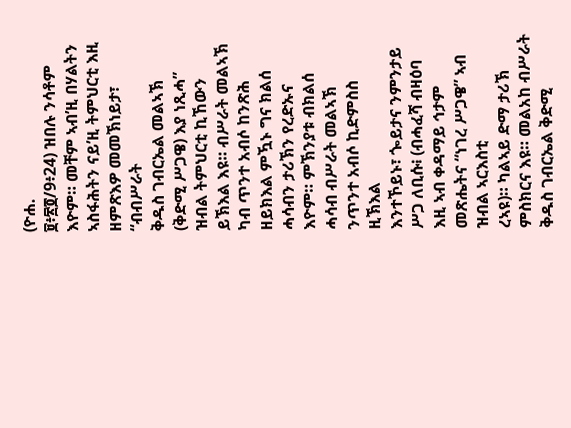(ዮሐ.
፱፥፳፬/9፥24) ዝበሉ ንሳቶም እዮም። መቸም ኣብ’ዚ በሃልትን ኣስፋሕትን ናይ’ዚ ትምህርቲ እዚ ዘምጽእዎ መመኽነይታ፣ “ብብሥራት
ቅዱስ ገብርኤል መልኣኽ (ቅድሚ ሥጋዌ) እያ ነጺሓ” ዝብል ትምህርቲ ኪኸውን ይኽእል እዩ። ብሥራት መልኣኽ ካብ ጥንተ አብሶ ከንጽሕ
ዘይክእል ምዃኑ ግና ክልሰ ሓሳብን ታሪኽን የረድኡና እዮም። ምኽንያቱ ብክልሰ ሓሳብ ብሥራት መልኣኽ ንጥንተ አብሶ ኪድምስስ ዚኽእል
እንተኾይኑ፣ ጐይታና ንምንታይ ሥጋ ለቢሱ፧ (ብሓፈሻ ብዛዕባ እዚ ኣብ ቀዳማይ ኅታም መጽሔትና “ነገረ ሥጋዌ” ኣብ ዝብል ኣርእስቲ
ረኣዩ)። ካልኣይ ድማ ታሪኽ ምስክርና እዩ። መልአከ ብሥራት ቅዱስ ገብርኤል ቅድሚ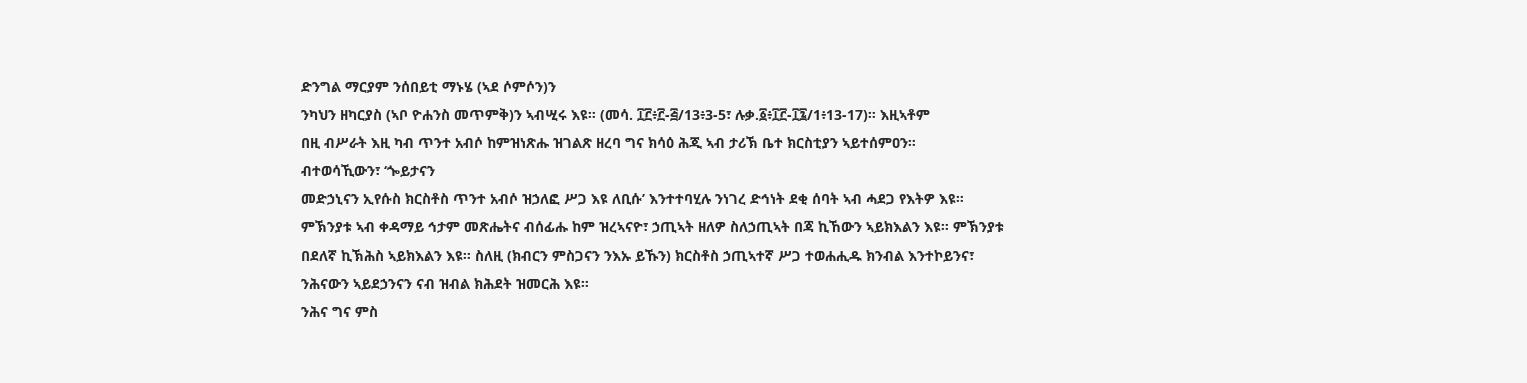ድንግል ማርያም ንሰበይቲ ማኑሄ (ኣደ ሶምሶን)ን
ንካህን ዘካርያስ (ኣቦ ዮሐንስ መጥምቅ)ን ኣብሢሩ እዩ። (መሳ. ፲፫፥፫-፭/13፥3-5፣ ሉቃ.፩፥፲፫-፲፯/1፥13-17)። እዚኣቶም
በዚ ብሥራት እዚ ካብ ጥንተ አብሶ ከምዝነጽሑ ዝገልጽ ዘረባ ግና ክሳዕ ሕጂ ኣብ ታሪኽ ቤተ ክርስቲያን ኣይተሰምዐን።
ብተወሳኺውን፣ ‘ጐይታናን
መድኃኒናን ኢየሱስ ክርስቶስ ጥንተ አብሶ ዝኃለፎ ሥጋ እዩ ለቢሱ’ እንተተባሂሉ ንነገረ ድኅነት ደቂ ሰባት ኣብ ሓደጋ የእትዎ እዩ።
ምኽንያቱ ኣብ ቀዳማይ ኅታም መጽሔትና ብሰፊሑ ከም ዝረኣናዮ፣ ኃጢኣት ዘለዎ ስለኃጢኣት በጃ ኪኸውን ኣይክእልን እዩ። ምኽንያቱ
በደለኛ ኪኽሕስ ኣይክእልን እዩ። ስለዚ (ክብርን ምስጋናን ንእኡ ይኹን) ክርስቶስ ኃጢኣተኛ ሥጋ ተወሐሒዱ ክንብል እንተኮይንና፣
ንሕናውን ኣይደኃንናን ናብ ዝብል ክሕደት ዝመርሕ እዩ።
ንሕና ግና ምስ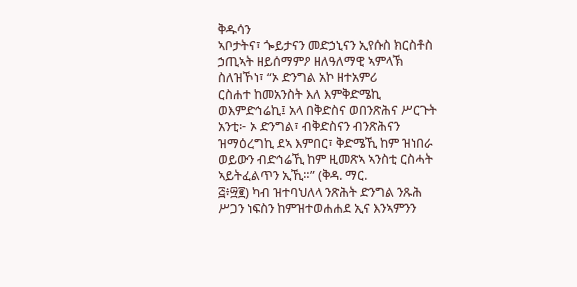ቅዱሳን
ኣቦታትና፣ ጐይታናን መድኃኒናን ኢየሱስ ክርስቶስ ኃጢኣት ዘይሰማምዖ ዘለዓለማዊ ኣምላኽ ስለዝኾነ፣ “ኦ ድንግል አኮ ዘተአምሪ
ርስሐተ ከመአንስት እለ እምቅድሜኪ ወእምድኅሬኪ፤ አላ በቅድስና ወበንጽሕና ሥርጉት አንቲ፦ ኦ ድንግል፣ ብቅድስናን ብንጽሕናን
ዝማዕረግኪ ደኣ እምበር፣ ቅድሜኺ ከም ዝነበራ ወይውን ብድኅሬኺ ከም ዚመጽኣ ኣንስቲ ርስሓት ኣይትፈልጥን ኢኺ።” (ቅዳ. ማር.
፭፥፵፪) ካብ ዝተባህለላ ንጽሕት ድንግል ንጹሕ ሥጋን ነፍስን ከምዝተወሐሐደ ኢና እንኣምንን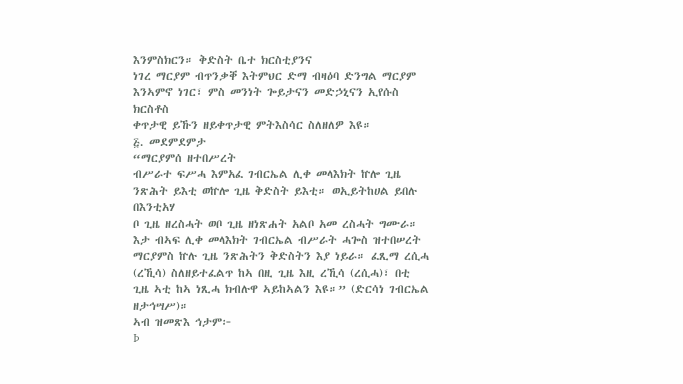እንምስክርን። ቅድስት ቤተ ክርስቲያንና
ነገረ ማርያም ብጥንቃቐ እትምህር ድማ ብዛዕባ ድንግል ማርያም እንኣምኖ ነገር፣ ምስ መንነት ጐይታናን መድኃኒናን ኢየሱስ ክርስቶስ
ቀጥታዊ ይኹን ዘይቀጥታዊ ምትእስሳር ስለዘለዎ እዩ።
፭. መደምደምታ
“ማርያምሰ ዘተበሥረት
ብሥራተ ፍሥሓ እምአፈ ገብርኤል ሊቀ መላእክት ኵሎ ጊዜ ንጽሕት ይእቲ ወኵሎ ጊዜ ቅድስት ይእቲ። ወኢይትከሀል ይበሉ በእንቲአሃ
ቦ ጊዜ ዘረስሓት ወቦ ጊዜ ዘነጽሐት አልቦ አመ ረስሓት ግሙራ። እታ ብኣፍ ሊቀ መላእክት ገብርኤል ብሥራት ሓጐስ ዝተበሠረት
ማርያምስ ኵሉ ጊዜ ንጽሕትን ቅድስትን እያ ነይራ። ፈጺማ ረሲሓ (ረኺሳ) ስለዘይተፈልጥ ከኣ በዚ ጊዜ እዚ ረኺሳ (ረሲሓ)፣ በቲ
ጊዜ ኣቲ ከኣ ነጺሓ ክብሉዋ ኣይከኣልን እዩ።” (ድርሳነ ገብርኤል ዘታኅሣሥ)።
ኣብ ዝመጽእ ኅታም፦
Þ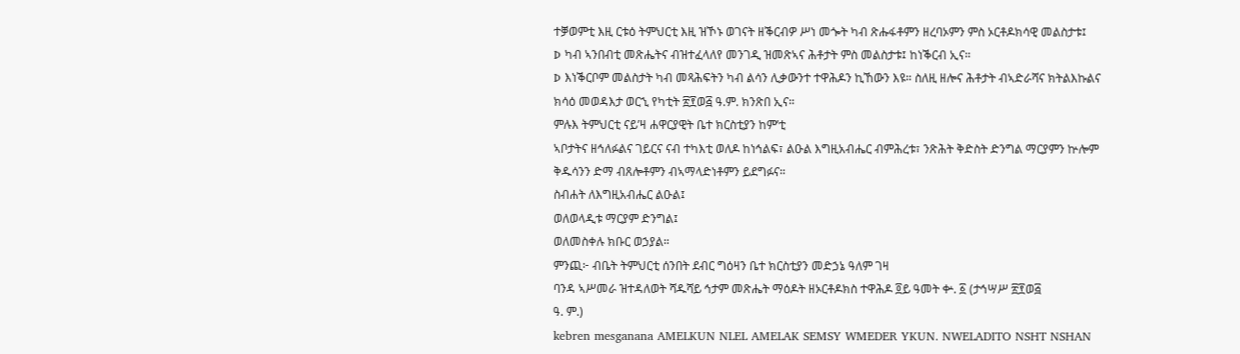ተቓወምቲ እዚ ርቱዕ ትምህርቲ እዚ ዝኾኑ ወገናት ዘቕርብዎ ሥነ መጐት ካብ ጽሑፋቶምን ዘረባኦምን ምስ ኦርቶዶክሳዊ መልስታቱ፤
Þ ካብ ኣንበብቲ መጽሔትና ብዝተፈላለየ መንገዲ ዝመጽኣና ሕቶታት ምስ መልስታቱ፤ ከነቕርብ ኢና።
Þ እነቕርቦም መልስታት ካብ መጻሕፍትን ካብ ልሳን ሊቃውንተ ተዋሕዶን ኪኸውን እዩ። ስለዚ ዘሎና ሕቶታት ብኣድራሻና ክትልእኩልና
ክሳዕ መወዳእታ ወርኂ የካቲት ፳፻ወ፭ ዓ.ም. ክንጽበ ኢና።
ምሉእ ትምህርቲ ናይ’ዛ ሐዋርያዊት ቤተ ክርስቲያን ከም’ቲ
ኣቦታትና ዘኅለፉልና ገይርና ናብ ተካእቲ ወለዶ ከነኅልፍ፣ ልዑል እግዚአብሔር ብምሕረቱ፣ ንጽሕት ቅድስት ድንግል ማርያምን ኵሎም
ቅዱሳንን ድማ ብጸሎቶምን ብኣማላድነቶምን ይደግፉና።
ስብሐት ለእግዚአብሔር ልዑል፤
ወለወላዲቱ ማርያም ድንግል፤
ወለመስቀሉ ክቡር ወኃያል።
ምንጪ፦ ብቤት ትምህርቲ ሰንበት ደብር ግዕዛን ቤተ ክርስቲያን መድኃኔ ዓለም ገዛ
ባንዳ ኣሥመራ ዝተዳለወት ሻዱሻይ ኅታም መጽሔት ማዕዶት ዘኦርቶዶክስ ተዋሕዶ ፬ይ ዓመት ቍ. ፩ (ታኅሣሥ ፳፻ወ፭
ዓ. ም.)
kebren mesganana AMELKUN NLEL AMELAK SEMSY WMEDER YKUN. NWELADITO NSHT NSHAN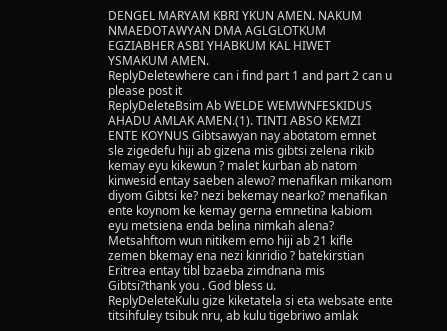DENGEL MARYAM KBRI YKUN AMEN. NAKUM NMAEDOTAWYAN DMA AGLGLOTKUM EGZIABHER ASBI YHABKUM KAL HIWET YSMAKUM AMEN.
ReplyDeletewhere can i find part 1 and part 2 can u please post it
ReplyDeleteBsim Ab WELDE WEMWNFESKIDUS AHADU AMLAK AMEN.(1). TINTI ABSO KEMZI ENTE KOYNUS Gibtsawyan nay abotatom emnet sle zigedefu hiji ab gizena mis gibtsi zelena rikib kemay eyu kikewun ? malet kurban ab natom kinwesid entay saeben alewo? menafikan mikanom diyom Gibtsi ke? nezi bekemay nearko? menafikan ente koynom ke kemay gerna emnetina kabiom eyu metsiena enda belina nimkah alena? Metsahftom wun nitikem emo hiji ab 21 kifle zemen bkemay ena nezi kinridio ? batekirstian Eritrea entay tibl bzaeba zimdnana mis Gibtsi?thank you . God bless u.
ReplyDeleteKulu gize kiketatela si eta websate ente titsihfuley tsibuk nru, ab kulu tigebriwo amlak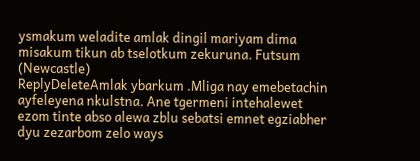ysmakum weladite amlak dingil mariyam dima misakum tikun ab tselotkum zekuruna. Futsum (Newcastle)
ReplyDeleteAmlak ybarkum .Mliga nay emebetachin ayfeleyena nkulstna. Ane tgermeni intehalewet ezom tinte abso alewa zblu sebatsi emnet egziabher dyu zezarbom zelo ways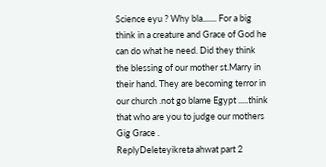Science eyu ? Why bla....... For a big think in a creature and Grace of God he can do what he need. Did they think the blessing of our mother st.Marry in their hand. They are becoming terror in our church .not go blame Egypt .....think that who are you to judge our mothers Gig Grace .
ReplyDeleteyikreta ahwat part 2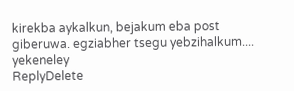kirekba aykalkun, bejakum eba post giberuwa. egziabher tsegu yebzihalkum.... yekeneley
ReplyDelete